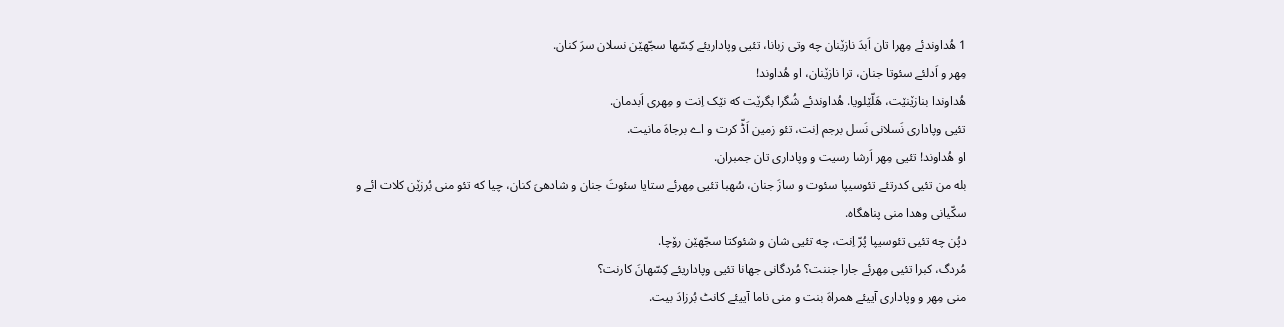1 هُداوندئے مِهرا تان اَبدَ نازێنان چه وتی زبانا، تئیی وپاداریئے کِسّها سجّهێن نسلان سرَ کنان.
مِهر و اَدلئے سئوتا جنان، ترا نازێنان، او هُداوند!
هُداوندا بنازێنێت، هَلّێلویا. هُداوندئے شُگرا بگرێت که نێک اِنت و مِهری اَبدمان.
تئیی وپاداری نَسلانی نَسل برجم اِنت، تئو زمین اَڈّ کرت و اے برجاهَ مانیت.
او هُداوند! تئیی مِهر اَرشا رسیت و وپاداری تان جمبران.
بله من تئیی کدرتئے تئوسیپا سئوت و سازَ جنان، سُهبا تئیی مِهرئے ستایا سئوتَ جنان و شادهیَ کنان، چیا که تئو منی بُرزێن کلات ائے و سکّیانی وهدا منی پناهگاه.
دپُن چه تئیی تئوسیپا پُرّ اِنت، چه تئیی شان و شئوکتا سجّهێن رۆچا.
مُردگ، کبرا تئیی مِهرئے جارا جننت؟ مُردگانی جهانا تئیی وپاداریئے کِسّهانَ کارنت؟
منی مِهر و وپاداری آییئے همراهَ بنت و منی ناما آییئے کانٹ بُرزادَ بیت.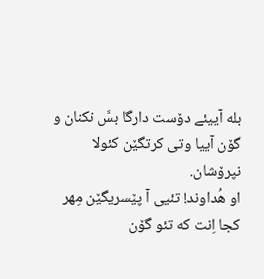بله آییئے دۆست دارگا بسَّ نکنان و گۆن آییا وتی کرتگێن کئولا نپرۆشان.
او هُداوند! تئیی آ پێسریگێن مِهر کجا اِنت که تئو گۆن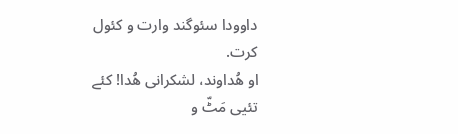داوودا سئوگند وارت و کئول کرت.
او هُداوند، لشکرانی هُدا! کئے تئیی مَٹّ و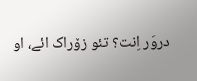دروَر اِنت؟ تئو زۆراک ائے، او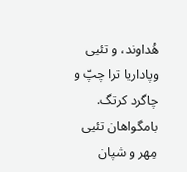هُداوند، و تئیی وپاداریا ترا چپّ و چاگرد کرتگ.
بامگواهان تئیی مِهر و شپان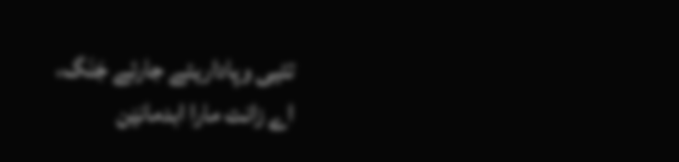تئیی وپاداریئے جارئے جَنَگ،
اے زانت مارا ابدمانێن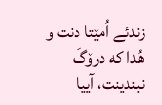زندئے اُمێتا دنت و هُدا که درۆگَ نبندینت، آییا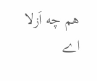هم چه اَزلا اے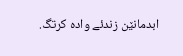ابدمانێن زندئے واده کرتگ.